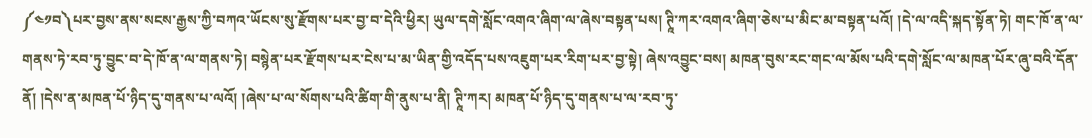༼༤༡བ༽པར་བྱས་ནས་སངས་རྒྱས་ཀྱི་བཀའ་ཡོངས་སུ་རྫོགས་པར་བྱ་བ་དེའི་ཕྱིར། ཡུལ་དགེ་སློང་འགའ་ཞིག་ལ་ཞེས་བསྟན་པས། ཊཱི་ཀར་འགའ་ཞིག་ཅེས་པ་མིང་མ་བསྟན་པའོ། །དེ་ལ་འདི་སྐད་སྟོན་ཏེ། གང་ཁོ་ན་ལ་གནས་ཏེ་རབ་ཏུ་བྱུང་བ་དེ་ཁོ་ན་ལ་གནས་ཏེ། བསྙེན་པར་རྫོགས་པར་ངེས་པ་མ་ཡིན་གྱི་འདོད་པས་འཇུག་པར་རིག་པར་བྱ་སྟེ། ཞེས་འབྱུང་བས། མཁན་བུས་རང་གང་ལ་མོས་པའི་དགེ་སློང་ལ་མཁན་པོར་ཞུ་བའི་དོན་ནོ། །དེས་ན་མཁན་པོ་ཉིད་དུ་གནས་པ་ལའོ། །ཞེས་པ་ལ་སོགས་པའི་ཚིག་གི་ནུས་པ་ནི། ཊཱི་ཀར། མཁན་པོ་ཉིད་དུ་གནས་པ་ལ་རབ་ཏུ་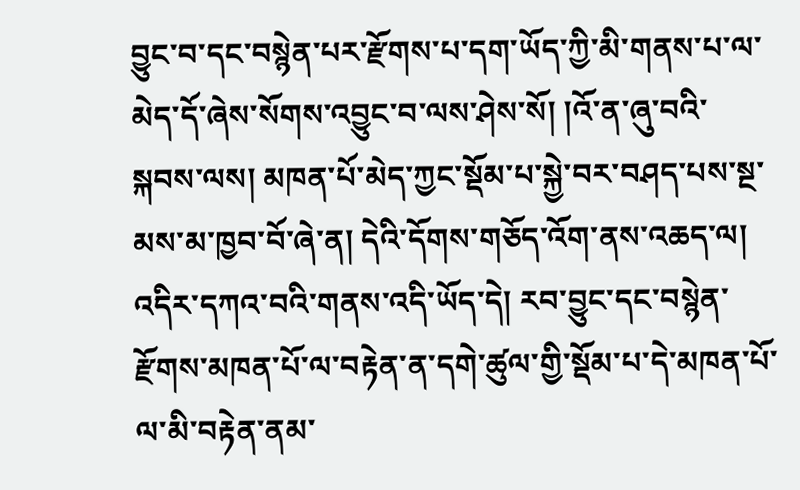བྱུང་བ་དང་བསྙེན་པར་རྫོགས་པ་དག་ཡོད་ཀྱི་མི་གནས་པ་ལ་མེད་དོ་ཞེས་སོགས་འབྱུང་བ་ལས་ཤེས་སོ། །འོ་ན་ཞུ་བའི་སྐབས་ལས། མཁན་པོ་མེད་ཀྱང་སྡོམ་པ་སྐྱེ་བར་བཤད་པས་སྔ་མས་མ་ཁྱབ་བོ་ཞེ་ན། དེའི་དོགས་གཅོད་འོག་ནས་འཆད་ལ། འདིར་དཀའ་བའི་གནས་འདི་ཡོད་དེ། རབ་བྱུང་དང་བསྙེན་རྫོགས་མཁན་པོ་ལ་བརྟེན་ན་དགེ་ཚུལ་གྱི་སྡོམ་པ་དེ་མཁན་པོ་ལ་མི་བརྟེན་ནམ་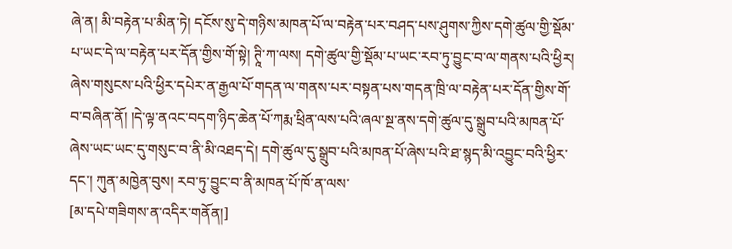ཞེ་ན། མི་བརྟེན་པ་མིན་ཏེ། དངོས་སུ་དེ་གཉིས་མཁན་པོ་ལ་བརྟེན་པར་བཤད་པས་ཤུགས་ཀྱིས་དགེ་ཚུལ་གྱི་སྡོམ་པ་ཡང་དེ་ལ་བརྟེན་པར་དོན་གྱིས་གོ་སྟེ། ཊཱི་ཀ་ལས། དགེ་ཚུལ་གྱི་སྡོམ་པ་ཡང་རབ་ཏུ་བྱུང་བ་ལ་གནས་པའི་ཕྱིར། ཞེས་གསུངས་པའི་ཕྱིར་དཔེར་ན་རྒྱལ་པོ་གདན་ལ་གནས་པར་བསྟན་པས་གདན་ཁྲི་ལ་བརྟེན་པར་དོན་གྱིས་གོ་བ་བཞིན་ནོ། །དེ་ལྟ་ནའང་བདག་ཉིད་ཆེན་པོ་ཀརྨ་ཕྲིན་ལས་པའི་ཞལ་སྔ་ནས་དགེ་ཚུལ་དུ་སྒྲུབ་པའི་མཁན་པོ་ཞེས་ཡང་ཡང་དུ་གསུང་བ་ནི་མི་འཐད་དེ། དགེ་ཚུལ་དུ་སྒྲུབ་པའི་མཁན་པོ་ཞེས་པའི་ཐ་སྙད་མི་འབྱུང་བའི་ཕྱིར་དང་། ཀུན་མཁྱེན་བུས། རབ་ཏུ་བྱུང་བ་ནི་མཁན་པོ་ཁོ་ན་ལས་
[མ་དཔེ་གཟིགས་ན་འདིར་གནོན།]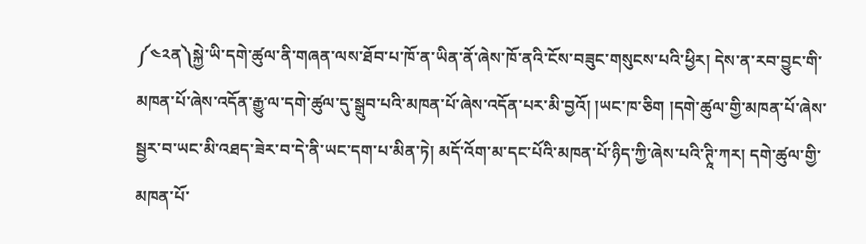༼༤༢ན༽སྐྱེ་ཡི་དགེ་ཚུལ་ནི་གཞན་ལས་ཐོབ་པ་ཁོ་ན་ཡིན་ནོ་ཞེས་ཁོ་ནའི་ངོས་བཟུང་གསུངས་པའི་ཕྱིར། དེས་ན་རབ་བྱུང་གི་མཁན་པོ་ཞེས་འདོན་རྒྱུ་ལ་དགེ་ཚུལ་དུ་སྒྲུབ་པའི་མཁན་པོ་ཞེས་འདོན་པར་མི་བྱའོ། །ཡང་ཁ་ཅིག །དགེ་ཚུལ་གྱི་མཁན་པོ་ཞེས་སྦྱར་བ་ཡང་མི་འཐད་ཟེར་བ་དེ་ནི་ཡང་དག་པ་མིན་ཏེ། མདོ་འོག་མ་དང་པོའི་མཁན་པོ་ཉིད་ཀྱི་ཞེས་པའི་ཊཱི་ཀར། དགེ་ཚུལ་གྱི་མཁན་པོ་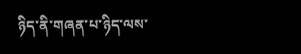ཉིད་ནི་གཞན་པ་ཉིད་ལས་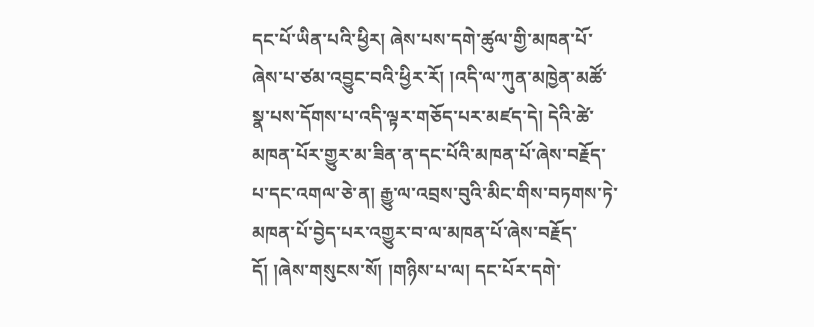དང་པོ་ཡིན་པའི་ཕྱིར། ཞེས་པས་དགེ་ཚུལ་གྱི་མཁན་པོ་ཞེས་པ་ཙམ་འབྱུང་བའི་ཕྱིར་རོ། །འདི་ལ་ཀུན་མཁྱེན་མཚོ་སྣ་པས་དོགས་པ་འདི་ལྟར་གཅོད་པར་མཛད་དེ། དེའི་ཚེ་མཁན་པོར་གྱུར་མ་ཟིན་ན་དང་པོའི་མཁན་པོ་ཞེས་བརྗོད་པ་དང་འགལ་ཅེ་ན། རྒྱུ་ལ་འབྲས་བུའི་མིང་གིས་བཏགས་ཏེ་མཁན་པོ་བྱེད་པར་འགྱུར་བ་ལ་མཁན་པོ་ཞེས་བརྗོད་དོ། །ཞེས་གསུངས་སོ། །གཉིས་པ་ལ། དང་པོར་དགེ་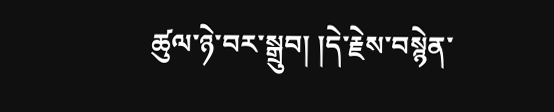ཚུལ་ཉེ་བར་སྒྲུབ། །དེ་རྗེས་བསྙེན་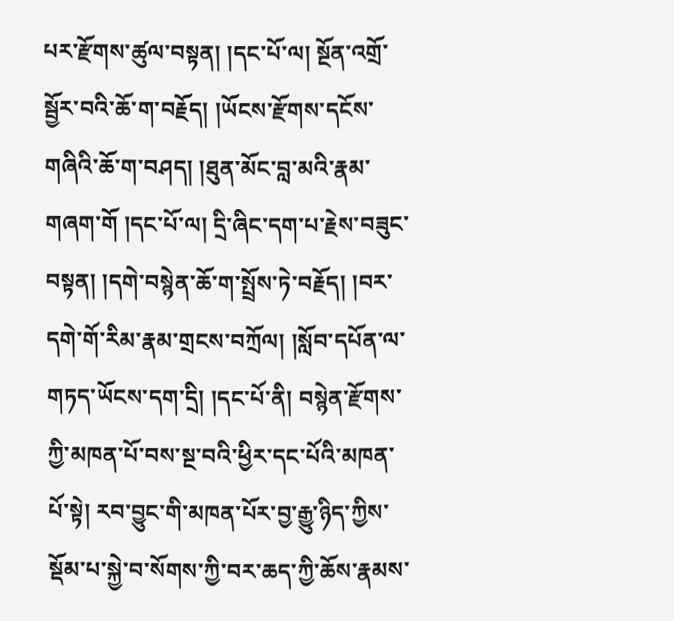པར་རྫོགས་ཚུལ་བསྟན། །དང་པོ་ལ། སྔོན་འགྲོ་སྦྱོར་བའི་ཆོ་ག་བརྗོད། །ཡོངས་རྫོགས་དངོས་གཞིའི་ཆོ་ག་བཤད། །ཐུན་མོང་བླ་མའི་རྣམ་གཞག་གོ །དང་པོ་ལ། དྲི་ཞིང་དག་པ་རྗེས་བཟུང་བསྟན། །དགེ་བསྙེན་ཆོ་ག་སྤྲོས་ཏེ་བརྗོད། །བར་དགེ་གོ་རིམ་རྣམ་གྲངས་བཀྲོལ། །སློབ་དཔོན་ལ་གཏད་ཡོངས་དག་དྲི། །དང་པོ་ནི། བསྙེན་རྫོགས་ཀྱི་མཁན་པོ་བས་སྔ་བའི་ཕྱིར་དང་པོའི་མཁན་པོ་སྟེ། རབ་བྱུང་གི་མཁན་པོར་བྱ་རྒྱུ་ཉིད་ཀྱིས་སྡོམ་པ་སྐྱེ་བ་སོགས་ཀྱི་བར་ཆད་ཀྱི་ཆོས་རྣམས་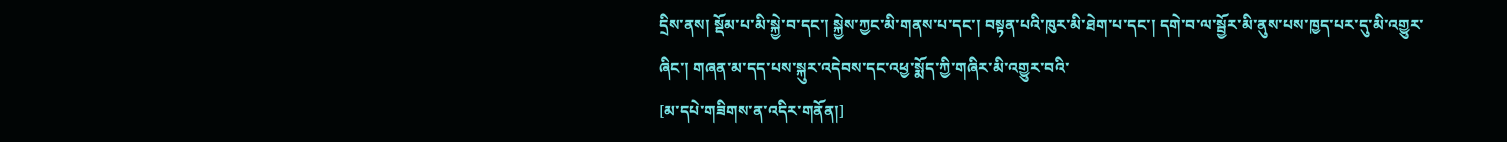དྲིས་ནས། སྡོམ་པ་མི་སྐྱེ་བ་དང་། སྐྱེས་ཀྱང་མི་གནས་པ་དང་། བསྟན་པའི་ཁུར་མི་ཐེག་པ་དང་། དགེ་བ་ལ་སྦྱོར་མི་ནུས་པས་ཁྱད་པར་དུ་མི་འགྱུར་ཞིང་། གཞན་མ་དད་པས་སྐུར་འདེབས་དང་འཕྱ་སྨོད་ཀྱི་གཞིར་མི་འགྱུར་བའི་
[མ་དཔེ་གཟིགས་ན་འདིར་གནོན།]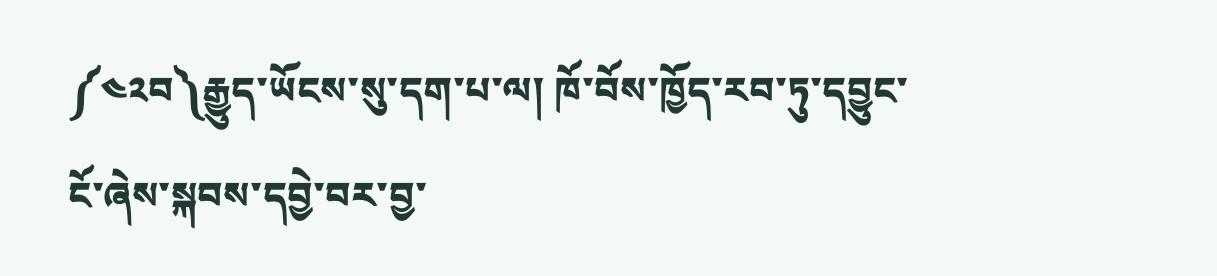༼༤༢བ༽རྒྱུད་ཡོངས་སུ་དག་པ་ལ། ཁོ་བོས་ཁྱོད་རབ་ཏུ་དབྱུང་ངོ་ཞེས་སྐབས་དབྱེ་བར་བྱ་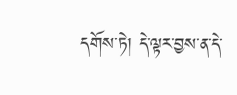དགོས་ཏེ། དེ་ལྟར་བྱས་ན་དེ་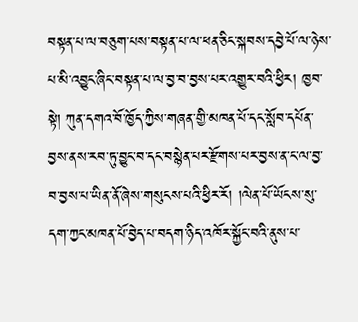བསྟན་པ་ལ་བཅུག་པས་བསྟན་པ་ལ་ཕན་ཅིང་སྐབས་དབྱེ་པོ་ལ་ཉེས་པ་མི་འབྱུང་ཞིང་བསྟན་པ་ལ་བྱ་བ་བྱས་པར་འགྱུར་བའི་ཕྱིར། ཁྱབ་སྟེ། ཀུན་དགའ་བོ་ཁྱོད་ཀྱིས་གཞན་གྱི་མཁན་པོ་དང་སློབ་དཔོན་བྱས་ནས་རབ་ཏུ་བྱུང་བ་དང་བསྙེན་པར་རྫོགས་པར་བྱས་ན་ང་ལ་བྱ་བ་བྱས་པ་ཡིན་ནོ་ཞེས་གསུངས་པའི་ཕྱིར་རོ། །ལེན་པོ་ཡོངས་སུ་དག་ཀྱང་མཁན་པོ་བྱེད་པ་བདག་ཉིད་འཁོར་སྐྱོང་བའི་ནུས་པ་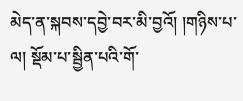མེད་ན་སྐབས་དབྱེ་བར་མི་བྱའོ། །གཉིས་པ་ལ། སྡོམ་པ་སྦྱིན་པའི་གོ་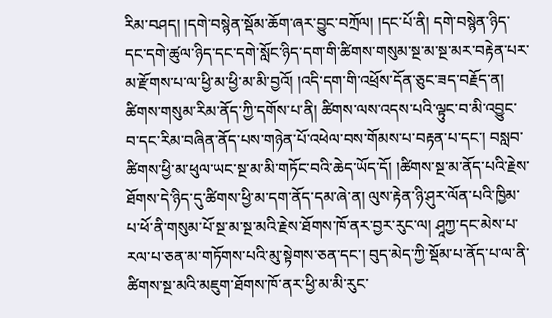རིམ་བཤད། །དགེ་བསྙེན་སྡོམ་ཆོག་ཞར་བྱུང་བཀྲོལ། །དང་པོ་ནི། དགེ་བསྙེན་ཉིད་དང་དགེ་ཚུལ་ཉིད་དང་དགེ་སློང་ཉིད་དག་གི་ཚིགས་གསུམ་སྔ་མ་སྔ་མར་བརྟེན་པར་མ་རྫོགས་པ་ལ་ཕྱི་མ་ཕྱི་མ་མི་བྱའོ། །འདི་དག་གི་འཕྲོས་དོན་ཅུང་ཟད་བརྗོད་ན། ཚིགས་གསུམ་རིམ་ནོད་ཀྱི་དགོས་པ་ནི། ཚིགས་ལས་འདས་པའི་ལྟུང་བ་མི་འབྱུང་བ་དང་རིམ་བཞིན་ནོད་པས་གཉེན་པོ་འཕེལ་བས་གོམས་པ་བརྟན་པ་དང་། བསླབ་ཚིགས་ཕྱི་མ་ཕུལ་ཡང་སྔ་མ་མི་གཏོང་བའི་ཆེད་ཡོད་དོ། །ཚིགས་སྔ་མ་ནོད་པའི་རྗེས་ཐོགས་དེ་ཉིད་དུ་ཚིགས་ཕྱི་མ་དག་ནོད་དམ་ཞེ་ན། ལུས་རྟེན་ཉི་ཤུར་ལོན་པའི་ཁྱིམ་པ་ཕོ་ནི་གསུམ་པོ་སྔ་མ་སྔ་མའི་རྗེས་ཐོགས་ཁོ་ནར་བྱར་རུང་ལ། ཤཱཀྱ་དང་མེས་པ་རལ་པ་ཅན་མ་གཏོགས་པའི་མུ་སྟེགས་ཅན་དང་། བུད་མེད་ཀྱི་སྡོམ་པ་ནོད་པ་ལ་ནི་ཚིགས་སྔ་མའི་མཇུག་ཐོགས་ཁོ་ནར་ཕྱི་མ་མི་རུང་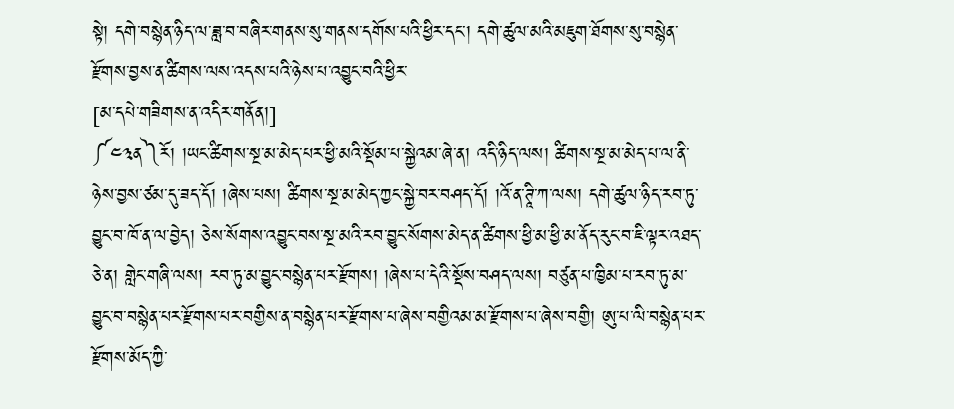སྟེ། དགེ་བསྙེན་ཉིད་ལ་ཟླ་བ་བཞིར་གནས་སུ་གནས་དགོས་པའི་ཕྱིར་དང་། དགེ་ཚུལ་མའི་མཇུག་ཐོགས་སུ་བསྙེན་རྫོགས་བྱས་ན་ཚིགས་ལས་འདས་པའི་ཉེས་པ་འབྱུང་བའི་ཕྱིར་
[མ་དཔེ་གཟིགས་ན་འདིར་གནོན།]
༼༤༣ན༽རོ། །ཡང་ཚིགས་སྔ་མ་མེད་པར་ཕྱི་མའི་སྡོམ་པ་སྐྱེའམ་ཞེ་ན། འདི་ཉིད་ལས། ཚིགས་སྔ་མ་མེད་པ་ལ་ནི་ཉེས་བྱས་ཙམ་དུ་ཟད་དོ། །ཞེས་པས། ཚིགས་སྔ་མ་མེད་ཀྱང་སྐྱེ་བར་བཤད་དོ། །འོ་ན་ཊཱི་ཀ་ལས། དགེ་ཚུལ་ཉིད་རབ་ཏུ་བྱུང་བ་ཁོ་ན་ལ་བྱེད། ཅེས་སོགས་འབྱུང་བས་སྔ་མའི་རབ་བྱུང་སོགས་མེད་ན་ཚིགས་ཕྱི་མ་ཕྱི་མ་ནོད་རུང་བ་ཇི་ལྟར་འཐད་ཅེ་ན། གླེང་གཞི་ལས། རབ་ཏུ་མ་བྱུང་བསྙེན་པར་རྫོགས། །ཞེས་པ་དེའི་སྡོས་བཤད་ལས། བཙུན་པ་ཁྱིམ་པ་རབ་ཏུ་མ་བྱུང་བ་བསྙེན་པར་རྫོགས་པར་བགྱིས་ན་བསྙེན་པར་རྫོགས་པ་ཞེས་བགྱིའམ་མ་རྫོགས་པ་ཞེས་བགྱི། ཨུ་པ་ལི་བསྙེན་པར་རྫོགས་མོད་ཀྱི་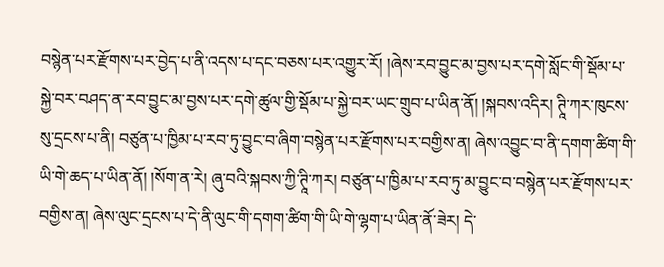བསྙེན་པར་རྫོགས་པར་བྱེད་པ་ནི་འདས་པ་དང་བཅས་པར་འགྱུར་རོ། །ཞེས་རབ་བྱུང་མ་བྱས་པར་དགེ་སློང་གི་སྡོམ་པ་སྐྱེ་བར་བཤད་ན་རབ་བྱུང་མ་བྱས་པར་དགེ་ཚུལ་གྱི་སྡོམ་པ་སྐྱེ་བར་ཡང་གྲུབ་པ་ཡིན་ནོ། །སྐབས་འདིར། ཊཱི་ཀར་ཁུངས་སུ་དྲངས་པ་ནི། བཙུན་པ་ཁྱིམ་པ་རབ་ཏུ་བྱུང་བ་ཞིག་བསྙེན་པར་རྫོགས་པར་བགྱིས་ན། ཞེས་འབྱུང་བ་ནི་དགག་ཚིག་གི་ཡི་གེ་ཆད་པ་ཡིན་ནོ། །སོག་ན་རེ། ཞུ་བའི་སྐབས་ཀྱི་ཊཱི་ཀར། བཙུན་པ་ཁྱིམ་པ་རབ་ཏུ་མ་བྱུང་བ་བསྙེན་པར་རྫོགས་པར་བགྱིས་ན། ཞེས་ལུང་དྲངས་པ་དེ་ནི་ལུང་གི་དགག་ཚིག་གི་ཡི་གེ་ལྷག་པ་ཡིན་ནོ་ཟེར། དེ་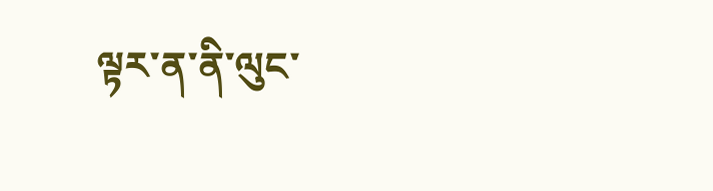ལྟར་ན་ནི་ལུང་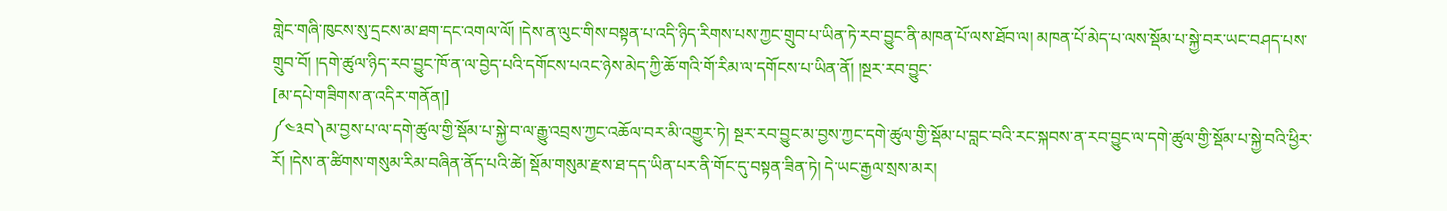གླེང་གཞི་ཁུངས་སུ་དྲངས་མ་ཐག་དང་འགལ་ལོ། །དེས་ན་ལུང་གིས་བསྟན་པ་འདི་ཉིད་རིགས་པས་ཀྱང་གྲུབ་པ་ཡིན་ཏེ་རབ་བྱུང་ནི་མཁན་པོ་ལས་ཐོབ་ལ། མཁན་པོ་མེད་པ་ལས་སྡོམ་པ་སྐྱེ་བར་ཡང་བཤད་པས་གྲུབ་བོ། །དགེ་ཚུལ་ཉིད་རབ་བྱུང་ཁོ་ན་ལ་བྱེད་པའི་དགོངས་པའང་ཉེས་མེད་ཀྱི་ཆོ་གའི་གོ་རིམ་ལ་དགོངས་པ་ཡིན་ནོ། །སྔར་རབ་བྱུང་
[མ་དཔེ་གཟིགས་ན་འདིར་གནོན།]
༼༤༣བ༽མ་བྱས་པ་ལ་དགེ་ཚུལ་གྱི་སྡོམ་པ་སྐྱེ་བ་ལ་རྒྱུ་འབྲས་ཀྱང་འཆོལ་བར་མི་འགྱུར་ཏེ། སྔར་རབ་བྱུང་མ་བྱས་ཀྱང་དགེ་ཚུལ་གྱི་སྡོམ་པ་བླང་བའི་རང་སྐབས་ན་རབ་བྱུང་ལ་དགེ་ཚུལ་གྱི་སྡོམ་པ་སྐྱེ་བའི་ཕྱིར་རོ། །དེས་ན་ཚིགས་གསུམ་རིམ་བཞིན་ནོད་པའི་ཚེ། སྡོམ་གསུམ་རྫས་ཐ་དད་ཡིན་པར་ནི་གོང་དུ་བསྟན་ཟིན་ཏེ། དེ་ཡང་རྒྱལ་སྲས་མར།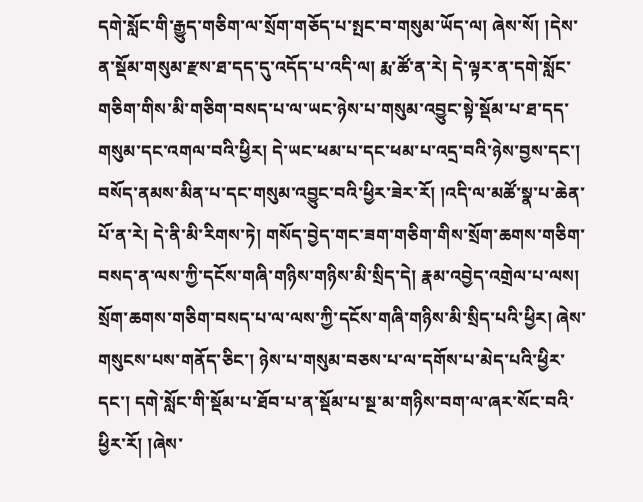དགེ་སློང་གི་རྒྱུད་གཅིག་ལ་སྲོག་གཅོད་པ་སྤང་བ་གསུམ་ཡོད་ལ། ཞེས་སོ། །དེས་ན་སྡོམ་གསུམ་རྫས་ཐ་དད་དུ་འདོད་པ་འདི་ལ། རྨ་ཚོ་ན་རེ། དེ་ལྟར་ན་དགེ་སློང་གཅིག་གིས་མི་གཅིག་བསད་པ་ལ་ཡང་ཉེས་པ་གསུམ་འབྱུང་སྟེ་སྡོམ་པ་ཐ་དད་གསུམ་དང་འགལ་བའི་ཕྱིར། དེ་ཡང་ཕམ་པ་དང་ཕམ་པ་འདྲ་བའི་ཉེས་བྱས་དང་། བསོད་ནམས་མིན་པ་དང་གསུམ་འབྱུང་བའི་ཕྱིར་ཟེར་རོ། །འདི་ལ་མཚོ་སྣ་པ་ཆེན་པོ་ན་རེ། དེ་ནི་མི་རིགས་ཏེ། གསོད་བྱེད་གང་ཟག་གཅིག་གིས་སྲོག་ཆགས་གཅིག་བསད་ན་ལས་ཀྱི་དངོས་གཞི་གཉིས་གཉིས་མི་སྲིད་དེ། རྣམ་འབྱེད་འགྲེལ་པ་ལས། སྲོག་ཆགས་གཅིག་བསད་པ་ལ་ལས་ཀྱི་དངོས་གཞི་གཉིས་མི་སྲིད་པའི་ཕྱིར། ཞེས་གསུངས་པས་གནོད་ཅིང་། ཉེས་པ་གསུམ་བཅས་པ་ལ་དགོས་པ་མེད་པའི་ཕྱིར་དང་། དགེ་སློང་གི་སྡོམ་པ་ཐོབ་པ་ན་སྡོམ་པ་སྔ་མ་གཉིས་བག་ལ་ཞར་སོང་བའི་ཕྱིར་རོ། །ཞེས་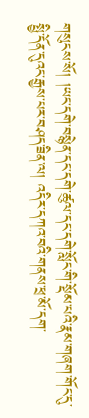གསུངས་སོ། །ཡང་དགེ་བསྙེན་དང་དགེ་ཚུལ་དང་དགེ་སློང་གི་སྡོམ་པའི་རྣམ་གཞག་གོང་དུ་སྤྱི་དོན་དུའང་རྒྱས་པར་བཤད་ཟིན་ལ། འདིར་དཀའ་བའི་གནས་ཕྲ་མོ་དག་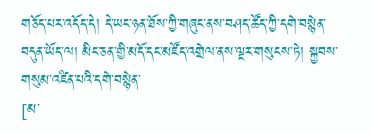གཅོད་པར་འདོད་དེ། དེ་ཡང་ཉན་ཐོས་ཀྱི་གཞུང་ནས་བཤད་ཚོད་ཀྱི་དགེ་བསྙེན་བདུན་ཡོད་ལ། མིང་ཅན་གྱི་མདོ་དང་མཛོད་འགྲེལ་ནས་ལྔར་གསུངས་ཏེ། སྐྱབས་གསུམ་འཛིན་པའི་དགེ་བསྙེན་
[མ་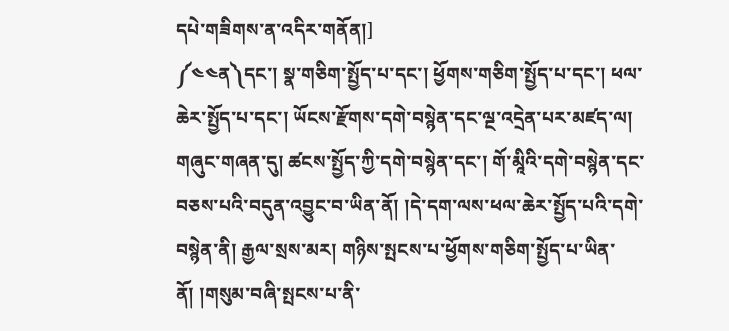དཔེ་གཟིགས་ན་འདིར་གནོན།]
༼༤༤ན༽དང་། སྣ་གཅིག་སྤྱོད་པ་དང་། ཕྱོགས་གཅིག་སྤྱོད་པ་དང་། ཕལ་ཆེར་སྤྱོད་པ་དང་། ཡོངས་རྫོགས་དགེ་བསྙེན་དང་ལྔ་འདྲེན་པར་མཛད་ལ། གཞུང་གཞན་དུ། ཚངས་སྤྱོད་ཀྱི་དགེ་བསྙེན་དང་། གོ་མཱིའི་དགེ་བསྙེན་དང་བཅས་པའི་བདུན་འབྱུང་བ་ཡིན་ནོ། །དེ་དག་ལས་ཕལ་ཆེར་སྤྱོད་པའི་དགེ་བསྙེན་ནི། རྒྱལ་སྲས་མར། གཉིས་སྤངས་པ་ཕྱོགས་གཅིག་སྤྱོད་པ་ཡིན་ནོ། །གསུམ་བཞི་སྤངས་པ་ནི་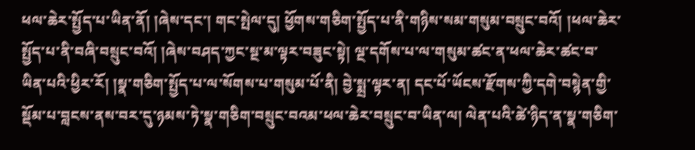ཕལ་ཆེར་སྤྱོད་པ་ཡིན་ནོ། །ཞེས་དང་། གང་སྤེལ་དུ། ཕྱོགས་གཅིག་སྤྱོད་པ་ནི་གཉིས་སམ་གསུམ་བསྲུང་བའོ། །ཕལ་ཆེར་སྤྱོད་པ་ནི་བཞི་བསྲུང་བའོ། །ཞེས་བཤད་ཀྱང་སྔ་མ་ལྟར་བཟུང་སྟེ། ལྔ་དགོས་པ་ལ་གསུམ་ཚང་ན་ཕལ་ཆེར་ཚང་བ་ཡིན་པའི་ཕྱིར་རོ། །སྣ་གཅིག་སྤྱོད་པ་ལ་སོགས་པ་གསུམ་པོ་ནི། བྱེ་སྨྲ་ལྟར་ན། དང་པོ་ཡོངས་རྫོགས་ཀྱི་དགེ་བསྙེན་གྱི་སྡོམ་པ་བླངས་ནས་བར་དུ་ཉམས་ཏེ་སྣ་གཅིག་བསྲུང་བའམ་ཕལ་ཆེར་བསྲུང་བ་ཡིན་ལ། ལེན་པའི་ཚེ་ཉིད་ན་སྣ་གཅིག་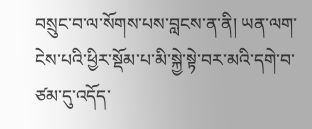བསྲུང་བ་ལ་སོགས་པས་བླངས་ན་ནི། ཡན་ལག་ངེས་པའི་ཕྱིར་སྡོམ་པ་མི་སྐྱེ་སྟེ་བར་མའི་དགེ་བ་ཙམ་དུ་འདོད་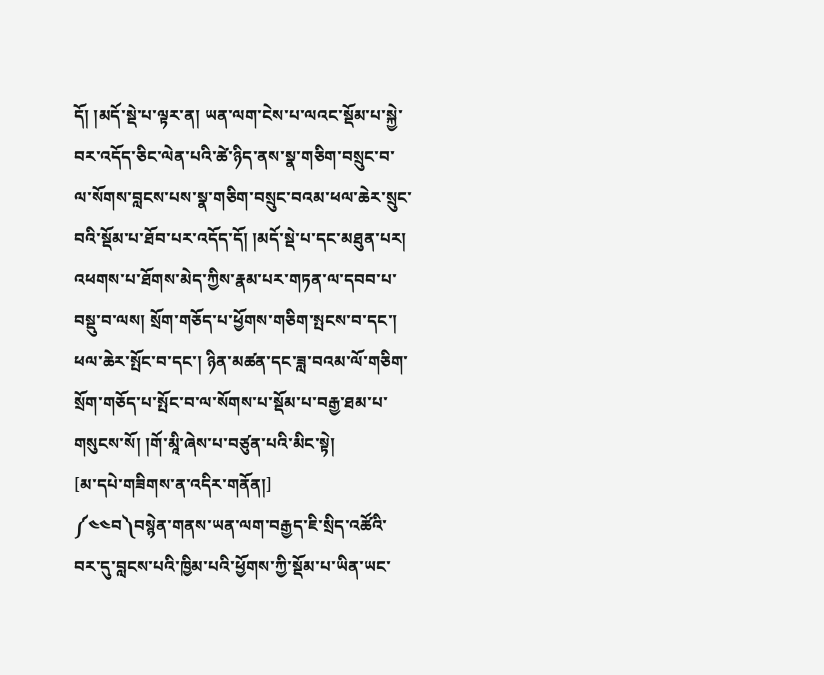དོ། །མདོ་སྡེ་པ་ལྟར་ན། ཡན་ལག་ངེས་པ་ལའང་སྡོམ་པ་སྐྱེ་བར་འདོད་ཅིང་ལེན་པའི་ཚེ་ཉིད་ནས་སྣ་གཅིག་བསྲུང་བ་ལ་སོགས་བླངས་པས་སྣ་གཅིག་བསྲུང་བའམ་ཕལ་ཆེར་སྲུང་བའི་སྡོམ་པ་ཐོབ་པར་འདོད་དོ། །མདོ་སྡེ་པ་དང་མཐུན་པར། འཕགས་པ་ཐོགས་མེད་ཀྱིས་རྣམ་པར་གཏན་ལ་དབབ་པ་བསྡུ་བ་ལས། སྲོག་གཅོད་པ་ཕྱོགས་གཅིག་སྤངས་བ་དང་། ཕལ་ཆེར་སྤོང་བ་དང་། ཉིན་མཚན་དང་ཟླ་བའམ་ལོ་གཅིག་སྲོག་གཅོད་པ་སྤོང་བ་ལ་སོགས་པ་སྡོམ་པ་བརྒྱ་ཐམ་པ་གསུངས་སོ། །གོ་མཱི་ཞེས་པ་བཙུན་པའི་མིང་སྟེ།
[མ་དཔེ་གཟིགས་ན་འདིར་གནོན།]
༼༤༤བ༽བསྙེན་གནས་ཡན་ལག་བརྒྱད་ཇི་སྲིད་འཚོའི་བར་དུ་བླངས་པའི་ཁྱིམ་པའི་ཕྱོགས་ཀྱི་སྡོམ་པ་ཡིན་ཡང་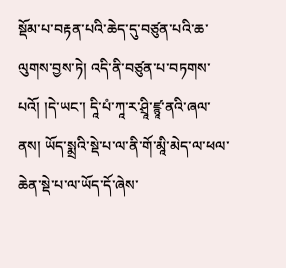སྡོམ་པ་བརྟན་པའི་ཆེད་དུ་བཙུན་པའི་ཆ་ལུགས་བྱས་ཏེ། འདི་ནི་བཙུན་པ་བཏགས་པའོ། །དེ་ཡང་། དཱི་པཾ་ཀཱ་ར་ཤྲཱི་ཛྙཱ་ནའི་ཞལ་ནས། ཡོད་སྨྲའི་སྡེ་པ་ལ་ནི་གོ་མཱི་མེད་ལ་ཕལ་ཆེན་སྡེ་པ་ལ་ཡོད་དོ་ཞེས་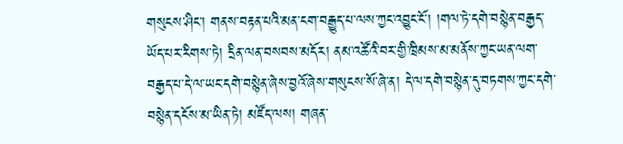གསུངས་ཤིང་། གནས་བརྟན་པའི་མན་ངག་བརྒྱུད་པ་ལས་ཀྱང་འབྱུང་ངོ་། །གལ་ཏེ་དགེ་བསྙེན་བརྒྱད་ཡོད་པར་རིགས་ཏེ། དྲིན་ལན་བསབས་མདོར། ནམ་འཚོའི་བར་གྱི་ཁྲིམས་མ་མནོས་ཀྱང་ཡན་ལག་བརྒྱད་པ་དེ་ལ་ཡང་དགེ་བསྙེན་ཞེས་བྱའོ་ཞེས་གསུངས་སོ་ཞེ་ན། དེ་ལ་དགེ་བསྙེན་དུ་བཏགས་ཀྱང་དགེ་བསྙེན་དངོས་མ་ཡིན་ཏེ། མཛོད་ལས། གཞན་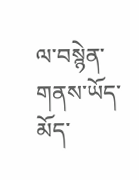ལ་བསྙེན་གནས་ཡོད་མོད་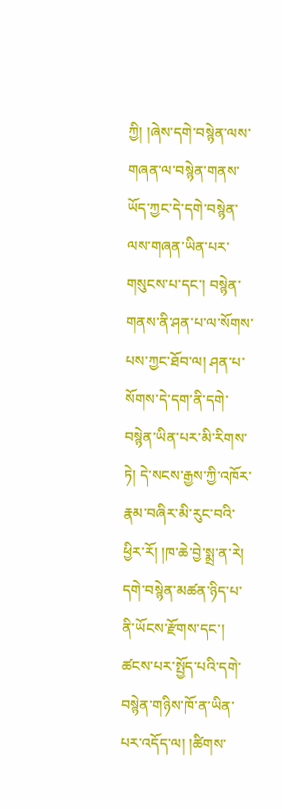ཀྱི། །ཞེས་དགེ་བསྙེན་ལས་གཞན་ལ་བསྙེན་གནས་ཡོད་ཀྱང་དེ་དགེ་བསྙེན་ལས་གཞན་ཡིན་པར་གསུངས་པ་དང་། བསྙེན་གནས་ནི་ཤན་པ་ལ་སོགས་པས་ཀྱང་ཐོབ་ལ། ཤན་པ་སོགས་དེ་དག་ནི་དགེ་བསྙེན་ཡིན་པར་མི་རིགས་ཏེ། དེ་སངས་རྒྱས་ཀྱི་འཁོར་རྣམ་བཞིར་མི་རུང་བའི་ཕྱིར་རོ། །ཁ་ཆེ་བྱེ་སྨྲ་ན་རེ། དགེ་བསྙེན་མཚན་ཉིད་པ་ནི་ཡོངས་རྫོགས་དང་། ཚངས་པར་སྤྱོད་པའི་དགེ་བསྙེན་གཉིས་ཁོ་ན་ཡིན་པར་འདོད་ལ། །ཚིགས་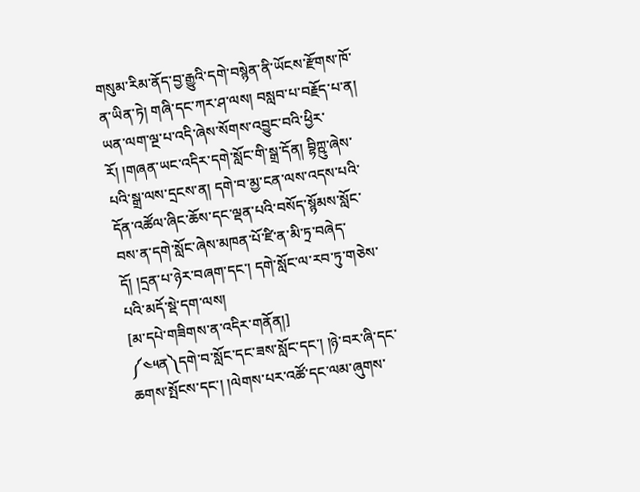གསུམ་རིམ་ནོད་བྱ་རྒྱུའི་དགེ་བསྙེན་ནི་ཡོངས་རྫོགས་ཁོ་ན་ཡིན་ཏེ། གཞི་དང་ཀར་ཤ་ལས། བསླབ་པ་བརྗོད་པ་ན། ཡན་ལག་ལྔ་པ་འདི་ཞེས་སོགས་འབྱུང་བའི་ཕྱིར་རོ། །གཞན་ཡང་འདིར་དགེ་སློང་གི་སྒྲ་དོན། བྷིཀྵུ་ཞེས་པའི་སྒྲ་ལས་དྲངས་ན། དགེ་བ་མྱ་ངན་ལས་འདས་པའི་དོན་འཚོལ་ཞིང་ཆོས་དང་ལྡན་པའི་བསོད་སྙོམས་སློང་བས་ན་དགེ་སློང་ཞེས་མཁན་པོ་ཛི་ན་མི་ཏྲ་བཞེད་དོ། །དྲན་པ་ཉེར་བཞག་དང་། དགེ་སློང་ལ་རབ་ཏུ་གཅེས་པའི་མདོ་སྡེ་དག་ལས།
[མ་དཔེ་གཟིགས་ན་འདིར་གནོན།]
༼༤༥ན༽དགེ་བ་སློང་དང་ཟས་སློང་དང་། །ཉེ་བར་ཞི་དང་ཆགས་སྤོངས་དང་། །ལེགས་པར་འཚོ་དང་ལམ་ཞུགས་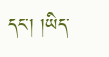དང་། །ཡིད་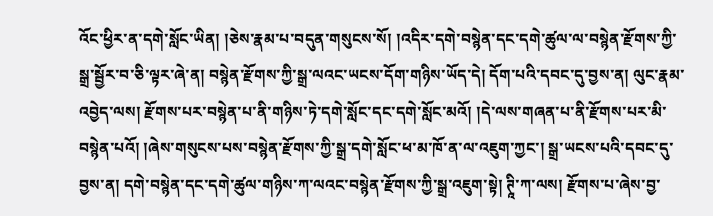འོང་ཕྱིར་ན་དགེ་སློང་ཡིན། །ཅེས་རྣམ་པ་བདུན་གསུངས་སོ། །འདིར་དགེ་བསྙེན་དང་དགེ་ཚུལ་ལ་བསྙེན་རྫོགས་ཀྱི་སྒྲ་སྦྱོར་བ་ཅི་ལྟར་ཞེ་ན། བསྙེན་རྫོགས་ཀྱི་སྒྲ་ལའང་ཡངས་དོག་གཉིས་ཡོད་དེ། དོག་པའི་དབང་དུ་བྱས་ན། ལུང་རྣམ་འབྱེད་ལས། རྫོགས་པར་བསྙེན་པ་ནི་གཉིས་ཏེ་དགེ་སློང་དང་དགེ་སློང་མའོ། །དེ་ལས་གཞན་པ་ནི་རྫོགས་པར་མི་བསྙེན་པའོ། །ཞེས་གསུངས་པས་བསྙེན་རྫོགས་ཀྱི་སྒྲ་དགེ་སློང་ཕ་མ་ཁོ་ན་ལ་འཇུག་ཀྱང་། སྒྲ་ཡངས་པའི་དབང་དུ་བྱས་ན། དགེ་བསྙེན་དང་དགེ་ཚུལ་གཉིས་ཀ་ལའང་བསྙེན་རྫོགས་ཀྱི་སྒྲ་འཇུག་སྟེ། ཊཱི་ཀ་ལས། རྫོགས་པ་ཞེས་བྱ་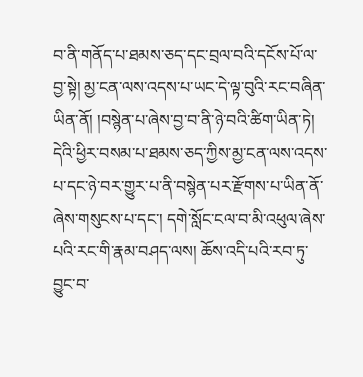བ་ནི་གནོད་པ་ཐམས་ཅད་དང་བྲལ་བའི་དངོས་པོ་ལ་བྱ་སྟེ། མྱ་ངན་ལས་འདས་པ་ཡང་དེ་ལྟ་བུའི་རང་བཞིན་ཡིན་ནོ། །བསྙེན་པ་ཞེས་བྱ་བ་ནི་ཉེ་བའི་ཚིག་ཡིན་ཏེ། དེའི་ཕྱིར་བསམ་པ་ཐམས་ཅད་ཀྱིས་མྱ་ངན་ལས་འདས་པ་དང་ཉེ་བར་གྱུར་པ་ནི་བསྙེན་པར་རྫོགས་པ་ཡིན་ནོ་ཞེས་གསུངས་པ་དང་། དགེ་སློང་ངལ་བ་མི་འཕུལ་ཞེས་པའི་རང་གི་རྣམ་བཤད་ལས། ཆོས་འདི་པའི་རབ་ཏུ་བྱུང་བ་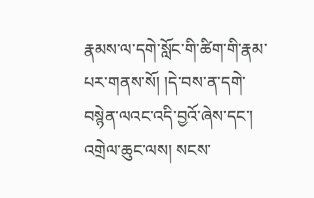རྣམས་ལ་དགེ་སློང་གི་ཚིག་གི་རྣམ་པར་གནས་སོ། །དེ་བས་ན་དགེ་བསྙེན་ལའང་འདི་བྱའོ་ཞེས་དང་། འགྲེལ་ཆུང་ལས། སངས་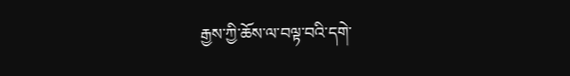རྒྱས་ཀྱི་ཆོས་ལ་བལྟ་བའི་དགེ་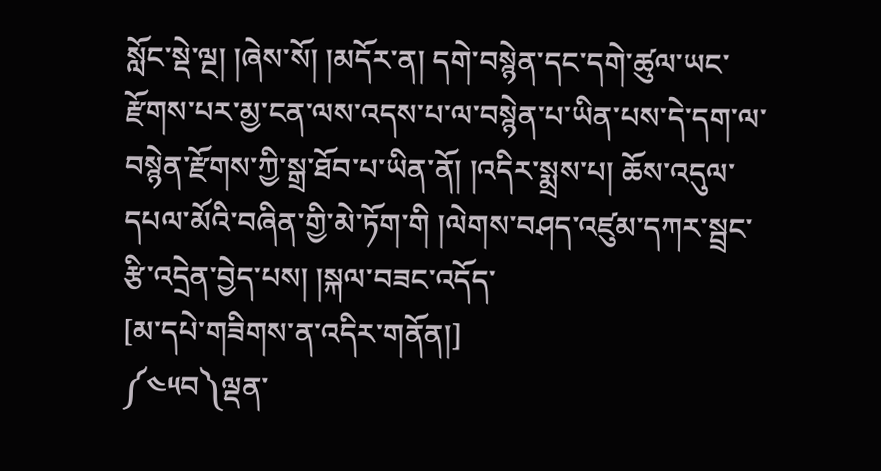སློང་སྡེ་ལྔ། །ཞེས་སོ། །མདོར་ན། དགེ་བསྙེན་དང་དགེ་ཚུལ་ཡང་རྫོགས་པར་མྱ་ངན་ལས་འདས་པ་ལ་བསྙེན་པ་ཡིན་པས་དེ་དག་ལ་བསྙེན་རྫོགས་ཀྱི་སྒྲ་ཐོབ་པ་ཡིན་ནོ། །འདིར་སྨྲས་པ། ཆོས་འདུལ་དཔལ་མོའི་བཞིན་གྱི་མེ་ཏོག་གི །ལེགས་བཤད་འཛུམ་དཀར་སྦྲང་རྩི་འདྲེན་བྱེད་པས། །སྐལ་བཟང་འདོད་
[མ་དཔེ་གཟིགས་ན་འདིར་གནོན།]
༼༤༥བ༽ལྡན་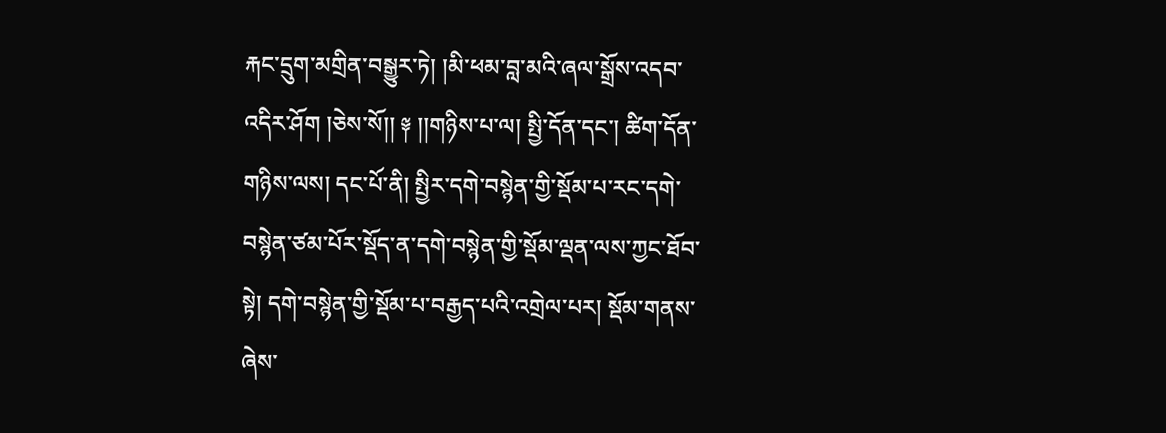རྐང་དྲུག་མགྲིན་བསྒྱུར་ཏེ། །མི་ཕམ་བླ་མའི་ཞལ་སྒྲོས་འདབ་འདིར་ཤོག །ཅེས་སོ།། ༈ །།གཉིས་པ་ལ། སྤྱི་དོན་དང་། ཚིག་དོན་གཉིས་ལས། དང་པོ་ནི། སྤྱིར་དགེ་བསྙེན་གྱི་སྡོམ་པ་རང་དགེ་བསྙེན་ཙམ་པོར་སྡོད་ན་དགེ་བསྙེན་གྱི་སྡོམ་ལྡན་ལས་ཀྱང་ཐོབ་སྟེ། དགེ་བསྙེན་གྱི་སྡོམ་པ་བརྒྱད་པའི་འགྲེལ་པར། སྡོམ་གནས་ཞེས་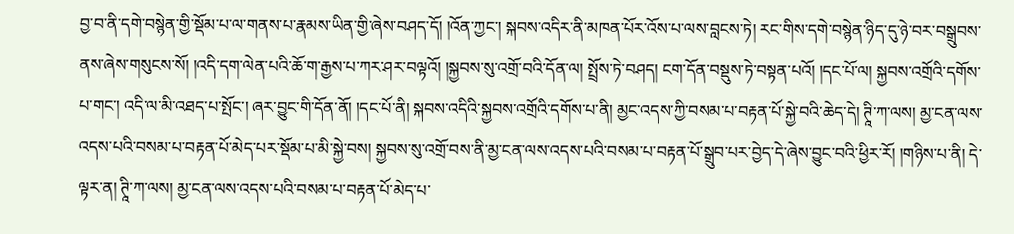བྱ་བ་ནི་དགེ་བསྙེན་གྱི་སྡོམ་པ་ལ་གནས་པ་རྣམས་ཡིན་གྱི་ཞེས་བཤད་དོ། །འོན་ཀྱང་། སྐབས་འདིར་ནི་མཁན་པོར་འོས་པ་ལས་བླངས་ཏེ། རང་གིས་དགེ་བསྙེན་ཉིད་དུ་ཉེ་བར་བསྒྲུབས་ནས་ཞེས་གསུངས་སོ། །འདི་དག་ལེན་པའི་ཆོ་ག་རྒྱས་པ་ཀར་ཤར་བལྟའོ། །སྐྱབས་སུ་འགྲོ་བའི་དོན་ལ། སྤྲོས་ཏེ་བཤད། ངག་དོན་བསྡུས་ཏེ་བསྟན་པའོ། །དང་པོ་ལ། སྐྱབས་འགྲོའི་དགོས་པ་གང་། འདི་ལ་མི་འཐད་པ་སྤོང་། ཞར་བྱུང་གི་དོན་ནོ། །དང་པོ་ནི། སྐབས་འདིའི་སྐྱབས་འགྲོའི་དགོས་པ་ནི། མྱང་འདས་ཀྱི་བསམ་པ་བརྟན་པོ་སྐྱེ་བའི་ཆེད་དེ། ཊཱི་ཀ་ལས། མྱ་ངན་ལས་འདས་པའི་བསམ་པ་བརྟན་པོ་མེད་པར་སྡོམ་པ་མི་སྐྱེ་བས། སྐྱབས་སུ་འགྲོ་བས་ནི་མྱ་ངན་ལས་འདས་པའི་བསམ་པ་བརྟན་པོ་སྒྲུབ་པར་བྱེད་དེ་ཞེས་བྱུང་བའི་ཕྱིར་རོ། །གཉིས་པ་ནི། དེ་ལྟར་ན། ཊཱི་ཀ་ལས། མྱ་ངན་ལས་འདས་པའི་བསམ་པ་བརྟན་པོ་མེད་པ་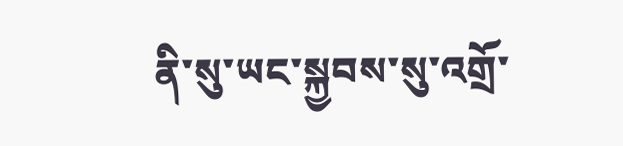ནི་སུ་ཡང་སྐྱབས་སུ་འགྲོ་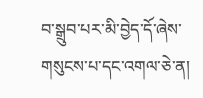བ་སྒྲུབ་པར་མི་བྱེད་དོ་ཞེས་གསུངས་པ་དང་འགལ་ཅེ་ན།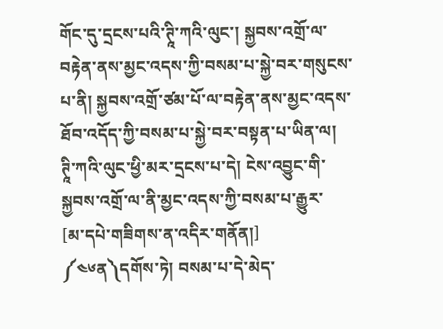གོང་དུ་དྲངས་པའི་ཊཱི་ཀའི་ལུང་། སྐྱབས་འགྲོ་ལ་བརྟེན་ནས་མྱང་འདས་ཀྱི་བསམ་པ་སྐྱེ་བར་གསུངས་པ་ནི། སྐྱབས་འགྲོ་ཙམ་པོ་ལ་བརྟེན་ནས་མྱང་འདས་ཐོབ་འདོད་ཀྱི་བསམ་པ་སྐྱེ་བར་བསྟན་པ་ཡིན་ལ། ཊཱི་ཀའི་ལུང་ཕྱི་མར་དྲངས་པ་དེ། ངེས་འབྱུང་གི་སྐྱབས་འགྲོ་ལ་ནི་མྱང་འདས་ཀྱི་བསམ་པ་རྒྱུར་
[མ་དཔེ་གཟིགས་ན་འདིར་གནོན།]
༼༤༦ན༽དགོས་ཏེ། བསམ་པ་དེ་མེད་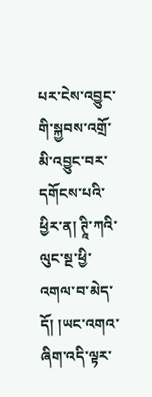པར་ངེས་འབྱུང་གི་སྐྱབས་འགྲོ་མི་འབྱུང་བར་དགོངས་པའི་ཕྱིར་ན། ཊཱི་ཀའི་ལུང་སྔ་ཕྱི་འགལ་བ་མེད་དོ། །ཡང་འགའ་ཞིག་འདི་ལྟར་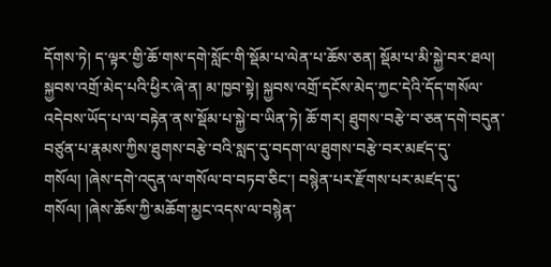དོགས་ཏེ། ད་ལྟར་གྱི་ཆོ་གས་དགེ་སློང་གི་སྡོམ་པ་ལེན་པ་ཆོས་ཅན། སྡོམ་པ་མི་སྐྱེ་བར་ཐལ། སྐྱབས་འགྲོ་མེད་པའི་ཕྱིར་ཞེ་ན། མ་ཁྱབ་སྟེ། སྐྱབས་འགྲོ་དངོས་མེད་ཀྱང་དེའི་དོད་གསོལ་འདེབས་ཡོད་པ་ལ་བརྟེན་ནས་སྡོམ་པ་སྐྱེ་བ་ཡིན་ཏེ། ཆོ་གར། ཐུགས་བརྩེ་བ་ཅན་དགེ་བདུན་བཙུན་པ་རྣམས་ཀྱིས་ཐུགས་བརྩེ་བའི་སླད་དུ་བདག་ལ་ཐུགས་བརྩེ་བར་མཛད་དུ་གསོལ། །ཞེས་དགེ་འདུན་ལ་གསོལ་བ་བཏབ་ཅིང་། བསྙེན་པར་རྫོགས་པར་མཛད་དུ་གསོལ། །ཞེས་ཆོས་ཀྱི་མཆོག་མྱང་འདས་ལ་བསྙེན་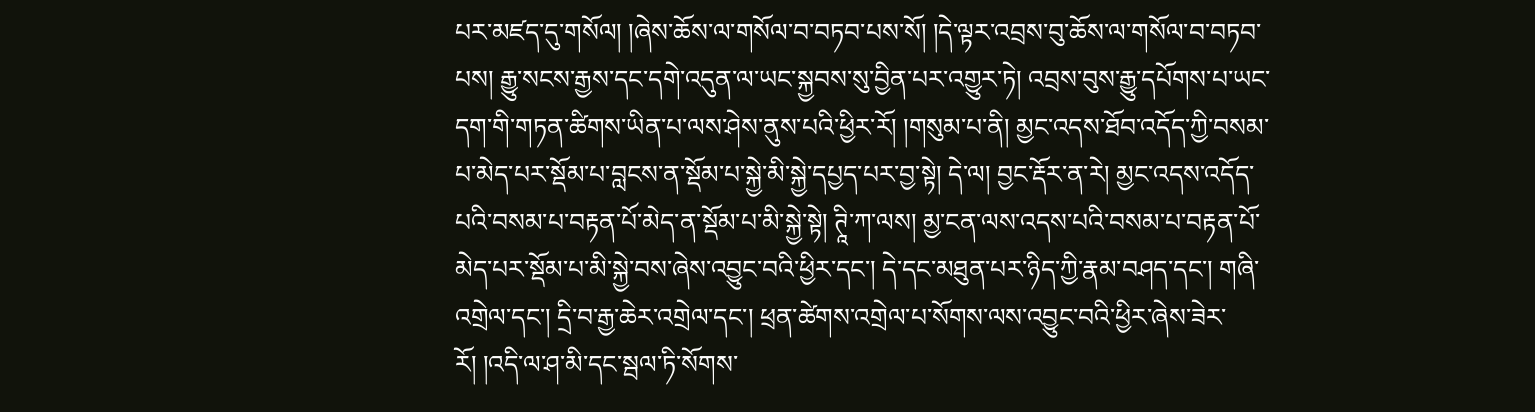པར་མཛད་དུ་གསོལ། །ཞེས་ཆོས་ལ་གསོལ་བ་བཏབ་པས་སོ། །དེ་ལྟར་འབྲས་བུ་ཆོས་ལ་གསོལ་བ་བཏབ་པས། རྒྱུ་སངས་རྒྱས་དང་དགེ་འདུན་ལ་ཡང་སྐྱབས་སུ་བྱིན་པར་འགྱུར་ཏེ། འབྲས་བུས་རྒྱུ་དཔོགས་པ་ཡང་དག་གི་གཏན་ཚིགས་ཡིན་པ་ལས་ཤེས་ནུས་པའི་ཕྱིར་རོ། །གསུམ་པ་ནི། མྱང་འདས་ཐོབ་འདོད་ཀྱི་བསམ་པ་མེད་པར་སྡོམ་པ་བླངས་ན་སྡོམ་པ་སྐྱེ་མི་སྐྱེ་དཔྱད་པར་བྱ་སྟེ། དེ་ལ། བྱང་རྡོར་ན་རེ། མྱང་འདས་འདོད་པའི་བསམ་པ་བརྟན་པོ་མེད་ན་སྡོམ་པ་མི་སྐྱེ་སྟེ། ཊཱི་ཀ་ལས། མྱ་ངན་ལས་འདས་པའི་བསམ་པ་བརྟན་པོ་མེད་པར་སྡོམ་པ་མི་སྐྱེ་བས་ཞེས་འབྱུང་བའི་ཕྱིར་དང་། དེ་དང་མཐུན་པར་ཉིད་ཀྱི་རྣམ་བཤད་དང་། གཞི་འགྲེལ་དང་། དྲི་བ་རྒྱ་ཆེར་འགྲེལ་དང་། ཕྲན་ཚེགས་འགྲེལ་པ་སོགས་ལས་འབྱུང་བའི་ཕྱིར་ཞེས་ཟེར་རོ། །འདི་ལ་ཤ་མི་དང་སྦལ་ཏི་སོགས་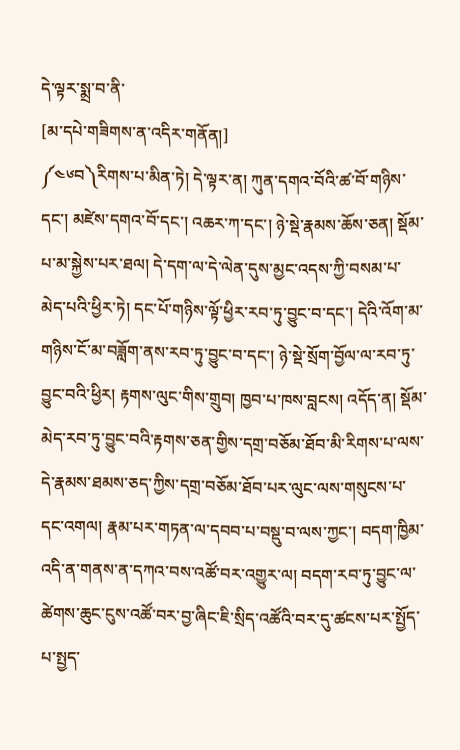དེ་ལྟར་སྨྲ་བ་ནི་
[མ་དཔེ་གཟིགས་ན་འདིར་གནོན།]
༼༤༦བ༽རིགས་པ་མིན་ཏེ། དེ་ལྟར་ན། ཀུན་དགའ་བོའི་ཚ་བོ་གཉིས་དང་། མཛེས་དགའ་བོ་དང་། འཆར་ཀ་དང་། ཉེ་སྡེ་རྣམས་ཆོས་ཅན། སྡོམ་པ་མ་སྐྱེས་པར་ཐལ། དེ་དག་ལ་དེ་ལེན་དུས་མྱང་འདས་ཀྱི་བསམ་པ་མེད་པའི་ཕྱིར་ཏེ། དང་པོ་གཉིས་ལྟོ་ཕྱིར་རབ་ཏུ་བྱུང་བ་དང་། དེའི་འོག་མ་གཉིས་ངོ་མ་བཟློག་ནས་རབ་ཏུ་བྱུང་བ་དང་། ཉེ་སྡེ་སྲོག་བྱོལ་ལ་རབ་ཏུ་བྱུང་བའི་ཕྱིར། རྟགས་ལུང་གིས་གྲུབ། ཁྱབ་པ་ཁས་བླངས། འདོད་ན། སྡོམ་མེད་རབ་ཏུ་བྱུང་བའི་རྟགས་ཅན་གྱིས་དགྲ་བཅོམ་ཐོབ་མི་རིགས་པ་ལས་དེ་རྣམས་ཐམས་ཅད་ཀྱིས་དགྲ་བཅོམ་ཐོབ་པར་ལུང་ལས་གསུངས་པ་དང་འགལ། རྣམ་པར་གཏན་ལ་དབབ་པ་བསྡུ་བ་ལས་ཀྱང་། བདག་ཁྱིམ་འདི་ན་གནས་ན་དཀའ་བས་འཚོ་བར་འགྱུར་ལ། བདག་རབ་ཏུ་བྱུང་ལ་ཚེགས་ཆུང་ངུས་འཚོ་བར་བྱ་ཞིང་ཇི་སྲིད་འཚོའི་བར་དུ་ཚངས་པར་སྤྱོད་པ་སྤྱད་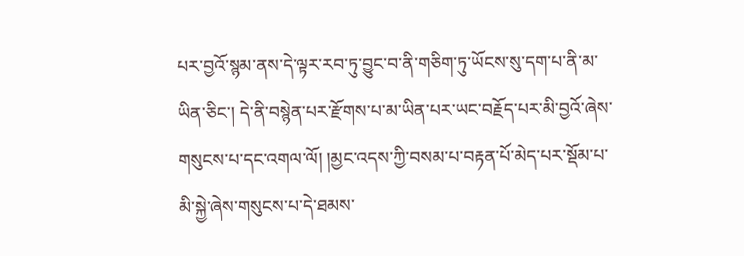པར་བྱའོ་སྙམ་ནས་དེ་ལྟར་རབ་ཏུ་བྱུང་བ་ནི་གཅིག་ཏུ་ཡོངས་སུ་དག་པ་ནི་མ་ཡིན་ཅིང་། དེ་ནི་བསྙེན་པར་རྫོགས་པ་མ་ཡིན་པར་ཡང་བརྗོད་པར་མི་བྱའོ་ཞེས་གསུངས་པ་དང་འགལ་ལོ། །མྱང་འདས་ཀྱི་བསམ་པ་བརྟན་པོ་མེད་པར་སྡོམ་པ་མི་སྐྱེ་ཞེས་གསུངས་པ་དེ་ཐམས་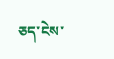ཅད་ངེས་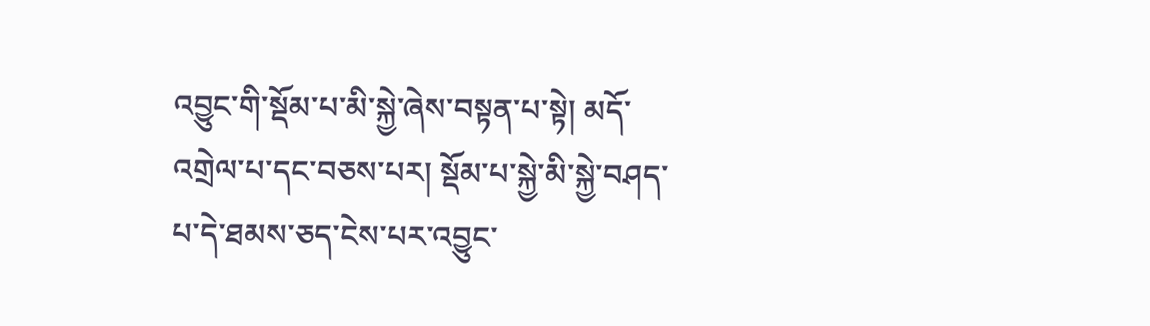འབྱུང་གི་སྡོམ་པ་མི་སྐྱེ་ཞེས་བསྟན་པ་སྟེ། མདོ་འགྲེལ་པ་དང་བཅས་པར། སྡོམ་པ་སྐྱེ་མི་སྐྱེ་བཤད་པ་དེ་ཐམས་ཅད་ངེས་པར་འབྱུང་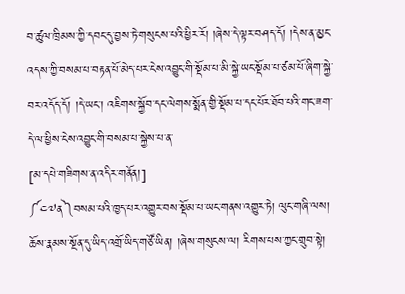བ་ཚུལ་ཁྲིམས་ཀྱི་དབང་དུ་བྱས་ཏེ་གསུངས་པའི་ཕྱིར་རོ། །ཞེས་དེ་ལྟར་བཤད་དོ། །དེས་ན་མྱང་འདས་ཀྱི་བསམ་པ་བརྟན་པོ་མེད་པར་ངེས་འབྱུང་གི་སྡོམ་པ་མི་སྐྱེ་ཡང་སྡོམ་པ་ཙམ་པོ་ཞིག་སྐྱེ་བར་འདོད་དོ། །དེ་ཡང་། འཇིགས་སྐྱོབ་དང་ལེགས་སྨོན་གྱི་སྡོམ་པ་དང་པོར་ཐོབ་པའི་གང་ཟག་དེ་ལ་ཕྱིས་ངེས་འབྱུང་གི་བསམ་པ་སྐྱེས་པ་ན་
[མ་དཔེ་གཟིགས་ན་འདིར་གནོན།]
༼༤༧ན༽བསམ་པའི་ཁྱད་པར་འགྱུར་བས་སྡོམ་པ་ཡང་གནས་འགྱུར་ཏེ། ལུང་གཞི་ལས། ཆོས་རྣམས་སྔོན་དུ་ཡིད་འགྲོ་ཡིད་གཙོ་ཡིན། །ཞེས་གསུངས་ལ། རིགས་པས་ཀྱང་གྲུབ་སྟེ།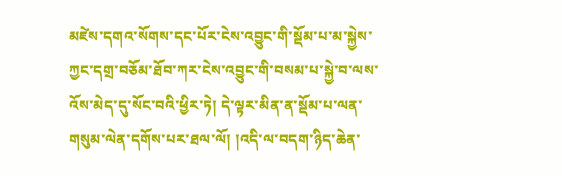མཛེས་དགའ་སོགས་དང་པོར་ངེས་འབྱུང་གི་སྡོམ་པ་མ་སྐྱེས་ཀྱང་དགྲ་བཅོམ་ཐོབ་ཀར་ངེས་འབྱུང་གི་བསམ་པ་སྐྱེ་བ་ལས་འོས་མེད་དུ་སོང་བའི་ཕྱིར་ཏེ། དེ་ལྟར་མིན་ན་སྡོམ་པ་ལན་གསུམ་ལེན་དགོས་པར་ཐལ་ལོ། །འདི་ལ་བདག་ཉིད་ཆེན་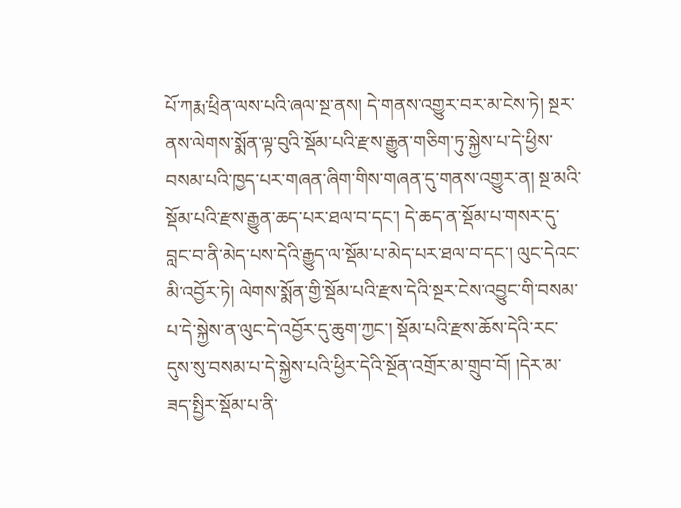པོ་ཀརྨ་ཕྲིན་ལས་པའི་ཞལ་སྔ་ནས། དེ་གནས་འགྱུར་བར་མ་ངེས་ཏེ། སྔར་ནས་ལེགས་སྨོན་ལྟ་བུའི་སྡོམ་པའི་རྫས་རྒྱུན་གཅིག་ཏུ་སྐྱེས་པ་དེ་ཕྱིས་བསམ་པའི་ཁྱད་པར་གཞན་ཞིག་གིས་གཞན་དུ་གནས་འགྱུར་ན། སྔ་མའི་སྡོམ་པའི་རྫས་རྒྱུན་ཆད་པར་ཐལ་བ་དང་། དེ་ཆད་ན་སྡོམ་པ་གསར་དུ་བླང་བ་ནི་མེད་པས་དེའི་རྒྱུད་ལ་སྡོམ་པ་མེད་པར་ཐལ་བ་དང་། ལུང་དེའང་མི་འབྱོར་ཏེ། ལེགས་སྨོན་གྱི་སྡོམ་པའི་རྫས་དེའི་སྔར་ངེས་འབྱུང་གི་བསམ་པ་དེ་སྐྱེས་ན་ལུང་དེ་འབྱོར་དུ་ཆུག་ཀྱང་། སྡོམ་པའི་རྫས་ཆོས་དེའི་རང་དུས་སུ་བསམ་པ་དེ་སྐྱེས་པའི་ཕྱིར་དེའི་སྔོན་འགྲོར་མ་གྲུབ་བོ། །དེར་མ་ཟད་སྤྱིར་སྡོམ་པ་ནི་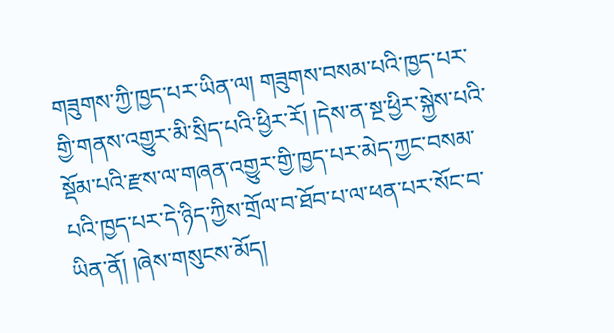གཟུགས་ཀྱི་ཁྱད་པར་ཡིན་ལ། གཟུགས་བསམ་པའི་ཁྱད་པར་གྱི་གནས་འགྱུར་མི་སྲིད་པའི་ཕྱིར་རོ། །དེས་ན་སྔ་ཕྱིར་སྐྱེས་པའི་སྡོམ་པའི་རྫས་ལ་གཞན་འགྱུར་གྱི་ཁྱད་པར་མེད་ཀྱང་བསམ་པའི་ཁྱད་པར་དེ་ཉིད་ཀྱིས་གྲོལ་བ་ཐོབ་པ་ལ་ཕན་པར་སོང་བ་ཡིན་ནོ། །ཞེས་གསུངས་མོད།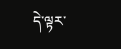དེ་ལྟར་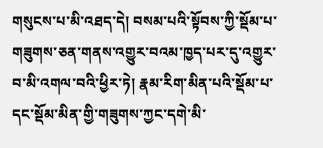གསུངས་པ་མི་འཐད་དེ། བསམ་པའི་སྟོབས་ཀྱི་སྡོམ་པ་གཟུགས་ཅན་གནས་འགྱུར་བའམ་ཁྱད་པར་དུ་འགྱུར་བ་མི་འགལ་བའི་ཕྱིར་ཏེ། རྣམ་རིག་མིན་པའི་སྡོམ་པ་དང་སྡོམ་མིན་གྱི་གཟུགས་ཀྱང་དགེ་མི་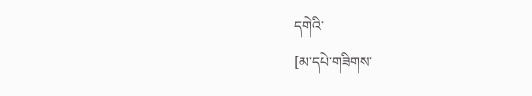དགེའི་
[མ་དཔེ་གཟིགས་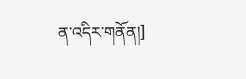ན་འདིར་གནོན།]